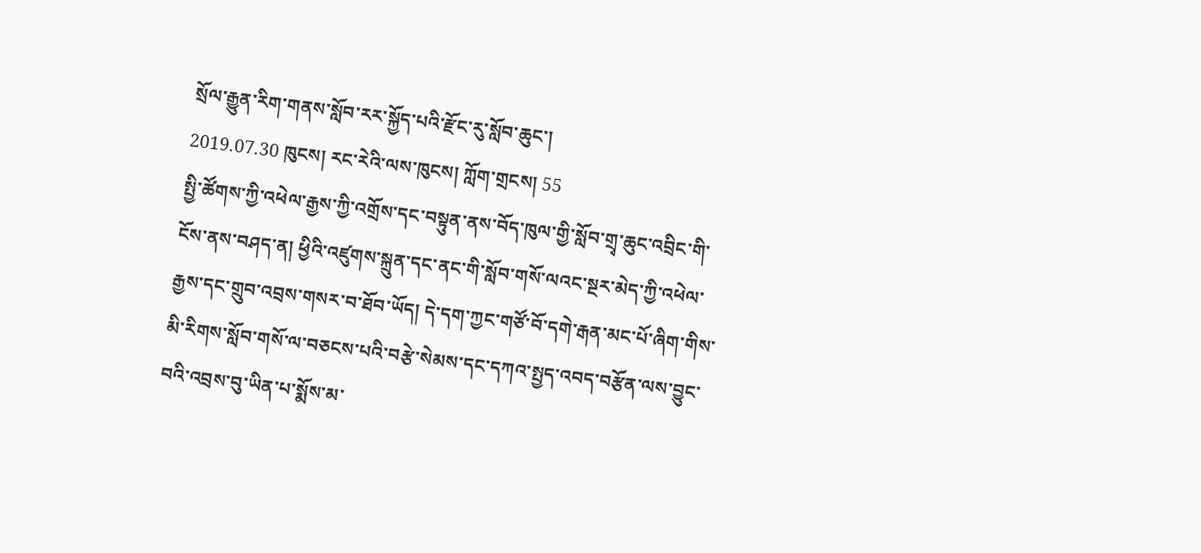སྲོལ་རྒྱུན་རིག་གནས་སློབ་རར་སྐྱོད་པའི་རྫོང་རུ་སློབ་ཆུང་།
2019.07.30 ཁུངས། རང་རེའི་ལས་ཁུངས། ཀློག་གྲངས། 55
སྤྱི་ཚོགས་ཀྱི་འཕེལ་རྒྱས་ཀྱི་འགྲོས་དང་བསྟུན་ནས་བོད་ཁུལ་གྱི་སློབ་གྲྭ་ཆུང་འབྲིང་གི་ངོས་ནས་བཤད་ན། ཕྱིའི་འཛུགས་སྐྲུན་དང་ནང་གི་སློབ་གསོ་ལའང་སྔར་མེད་ཀྱི་འཕེལ་རྒྱས་དང་གྲུབ་འབྲས་གསར་བ་ཐོབ་ཡོད། དེ་དག་ཀྱང་གཙོ་བོ་དགེ་རྒན་མང་པོ་ཞིག་གིས་མི་རིགས་སློབ་གསོ་ལ་བཅངས་པའི་བརྩེ་སེམས་དང་དཀའ་སྤྱད་འབད་བརྩོན་ལས་བྱུང་བའི་འབྲས་བུ་ཡིན་པ་སྨོས་མ་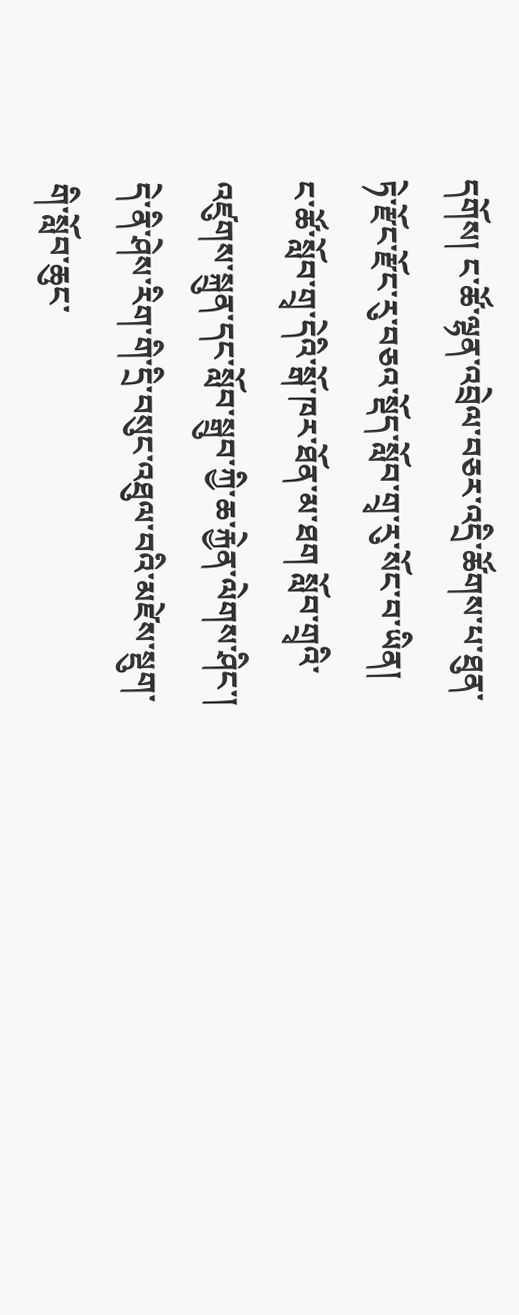དགོས། ང་ཚོ་ལྷན་འབྲེལ་བཅར་འདྲི་ཚོགས་པ་ཐུན་ཏེ་རྫོང་རྫོང་རུ་བཅའ་སྡོད་སློབ་གྲྭ་རུ་སོང་བ་ཡིན། ང་ཚོ་སློབ་གྲྭ་དེའི་སྒོ་ཁར་ཐོན་མ་ཐག སློབ་གྲྭའི་འཛུགས་སྐྲུན་དང་སློབ་སྒྲུབ་ཀྱི་ཆ་རྐྱེན་ལེགས་ཤིང་། དེ་ནི་ཤེས་རིག་གི་དྲི་བསུང་འཐུལ་བའི་མཛེས་སྡུག་གི་སློབ་ཆུང་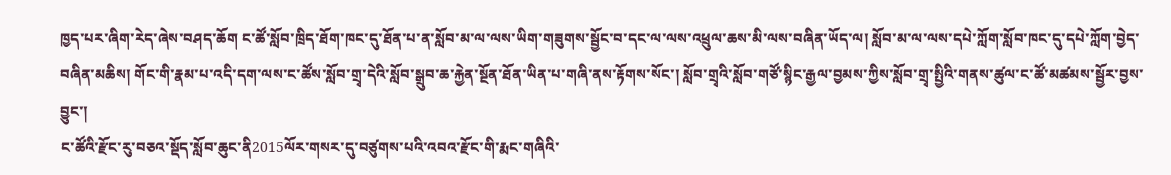ཁྱད་པར་ཞིག་རེད་ཞེས་བཤད་ཆོག ང་ཚོ་སློབ་ཁྲིད་ཐོག་ཁང་དུ་ཐོན་པ་ན་སློབ་མ་ལ་ལས་ཡིག་གཟུགས་སྦྱོང་བ་དང་ལ་ལས་འཕྲུལ་ཆས་མི་ལས་བཞིན་ཡོད་ལ། སློབ་མ་ལ་ལས་དཔེ་ཀློག་སློབ་ཁང་དུ་དཔེ་ཀློག་བྱེད་བཞིན་མཆིས། གོང་གི་རྣམ་པ་འདི་དག་ལས་ང་ཚོས་སློབ་གྲྭ་དེའི་སློབ་སྒྲུབ་ཆ་རྐྱེན་སྔོན་ཐོན་ཡིན་པ་གཞི་ནས་རྟོགས་སོང་། སློབ་གྲྭའི་སློབ་གཙོ་སྙིང་རྒྱལ་བྱམས་ཀྱིས་སློབ་གྲྭ་སྤྱིའི་གནས་ཚུལ་ང་ཚོ་མཚམས་སྦྱོར་བྱས་བྱུང་།
ང་ཚོའི་རྫོང་རུ་བཅའ་སྡོད་སློབ་ཆུང་ནི2015ལོར་གསར་དུ་བཙུགས་པའི་འབའ་རྫོང་གི་རྨང་གཞིའི་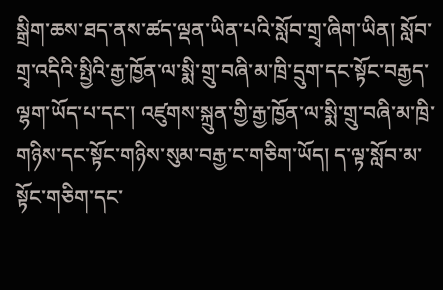སྒྲིག་ཆས་ཐད་ནས་ཚད་ལྡན་ཡིན་པའི་སློབ་གྲྭ་ཞིག་ཡིན། སློབ་གྲྭ་འདིའི་སྤྱིའི་རྒྱ་ཁྱོན་ལ་སྨི་གྲུ་བཞི་མ་ཁྲི་དྲུག་དང་སྟོང་བརྒྱད་ལྷག་ཡོད་པ་དང་། འཛུགས་སྐྲུན་གྱི་རྒྱ་ཁྱོན་ལ་སྨི་གྲུ་བཞི་མ་ཁྲི་གཉིས་དང་སྟོང་གཉིས་སུམ་བརྒྱ་ང་གཅིག་ཡོད། ད་ལྟ་སློབ་མ་སྟོང་གཅིག་དང་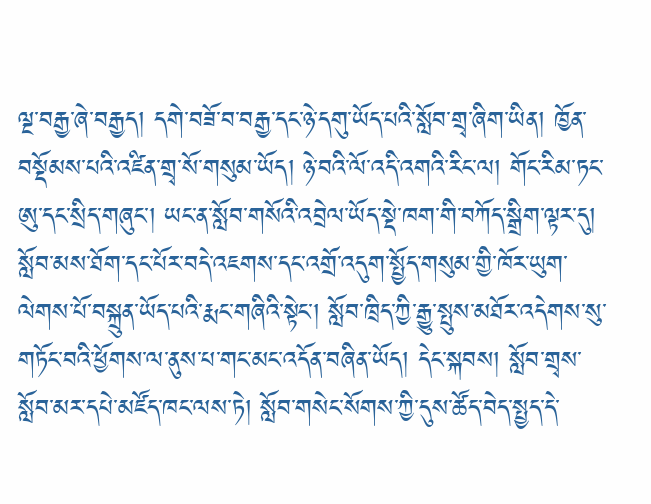ལྔ་བརྒྱ་ཞེ་བརྒྱད། དགེ་བཟོ་བ་བརྒྱ་དང་ཉེ་དགུ་ཡོད་པའི་སློབ་གྲྭ་ཞིག་ཡིན། ཁྱོན་བསྡོམས་པའི་འཛིན་གྲྭ་སོ་གསུམ་ཡོད། ཉེ་བའི་ལོ་འདི་འགའི་རིང་ལ། གོང་རིམ་ཏང་ཨུ་དང་སྲིད་གཞུང་། ཡང་ན་སློབ་གསོའི་འབྲེལ་ཡོད་སྡེ་ཁག་གི་བཀོད་སྒྲིག་ལྟར་དུ། སློབ་མས་ཐོག་དང་པོར་བདེ་འཇགས་དང་འགྲོ་འདུག་སྤྱོད་གསུམ་གྱི་ཁོར་ཡུག་ལེགས་པོ་བསྐྲུན་ཡོད་པའི་རྨང་གཞིའི་སྟེང་། སློབ་ཁྲིད་ཀྱི་རྒྱུ་སྤུས་མཐོར་འདེགས་སུ་གཏོང་བའི་ཕྱོགས་ལ་ནུས་པ་གང་མང་འདོན་བཞིན་ཡོད། དེང་སྐབས། སློབ་གྲྭས་སློབ་མར་དཔེ་མཛོད་ཁང་ལས་ཏེ། སློབ་གསེང་སོགས་ཀྱི་དུས་ཚོད་བེད་སྤྱད་དེ་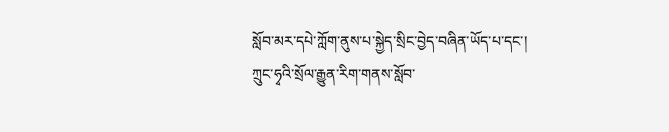སློབ་མར་དཔེ་ཀློག་ནུས་པ་སྐྱེད་སྲིང་བྱེད་བཞིན་ཡོད་པ་དང་།  ཀྲུང་ཧྭའི་སྲོལ་རྒྱུན་རིག་གནས་སློབ་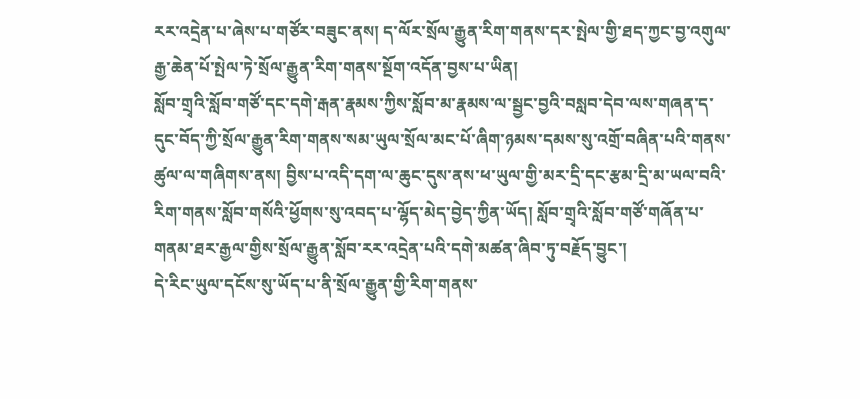རར་འདྲེན་པ་ཞེས་པ་གཙོར་བཟུང་ནས། ད་ལོར་སྲོལ་རྒྱུན་རིག་གནས་དར་སྤེལ་གྱི་ཐད་ཀྱང་བྱ་འགུལ་རྒྱ་ཆེན་པོ་སྤེལ་ཏེ་སྲོལ་རྒྱུན་རིག་གནས་སྔོག་འདོན་བྱས་པ་ཡིན།
སློབ་གྲྭའི་སློབ་གཙོ་དང་དགེ་རྒན་རྣམས་ཀྱིས་སློབ་མ་རྣམས་ལ་སྦྱང་བྱའི་བསླབ་དེབ་ལས་གཞན་ད་དུང་བོད་ཀྱི་སྲོལ་རྒྱུན་རིག་གནས་སམ་ཡུལ་སྲོལ་མང་པོ་ཞིག་ཉམས་དམས་སུ་འགྲོ་བཞིན་པའི་གནས་ཚུལ་ལ་གཞིགས་ནས། བྱིས་པ་འདི་དག་ལ་ཆུང་དུས་ནས་ཕ་ཡུལ་གྱི་མར་དྲི་དང་རྩམ་དྲི་མ་ཡལ་བའི་རིག་གནས་སློབ་གསོའི་ཕྱོགས་སུ་འབད་པ་ལྷོད་མེད་བྱེད་ཀྱིན་ཡོད། སློབ་གྲྭའི་སློབ་གཙོ་གཞོན་པ་གནམ་ཐར་རྒྱལ་གྱིས་སྲོལ་རྒྱུན་སློབ་རར་འདྲེན་པའི་དགེ་མཚན་ཞིབ་ཏུ་བརྗོད་བྱུང་།
དེ་རིང་ཡུལ་དངོས་སུ་ཡོད་པ་ནི་སྲོལ་རྒྱུན་གྱི་རིག་གནས་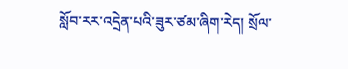སློབ་རར་འདྲེན་པའི་ཟུར་ཙམ་ཞིག་རེད། སྲོལ་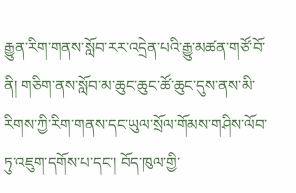རྒྱུན་རིག་གནས་སློབ་རར་འདྲེན་པའི་རྒྱུ་མཚན་གཙོ་བོ་ནི། གཅིག་ནས་སློབ་མ་ཆུང་ཆུང་ཚོ་ཆུང་དུས་ནས་མི་རིགས་ཀྱི་རིག་གནས་དང་ཡུལ་སྲོལ་གོམས་གཤིས་ལོབ་ཏུ་འཇུག་དགོས་པ་དང་། བོད་ཁུལ་གྱི་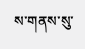ས་གནས་སུ་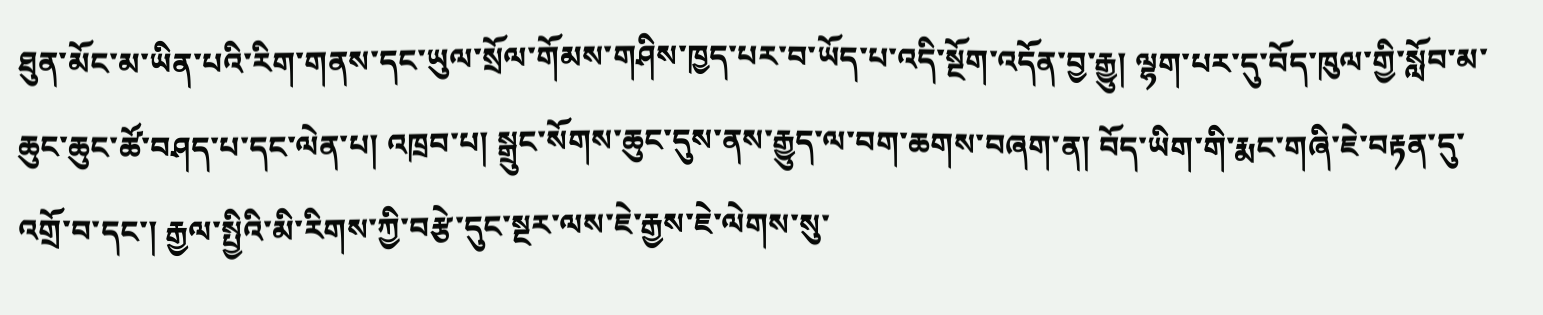ཐུན་མོང་མ་ཡིན་པའི་རིག་གནས་དང་ཡུལ་སྲོལ་གོམས་གཤིས་ཁྱད་པར་བ་ཡོད་པ་འདི་སྔོག་འདོན་བྱ་རྒྱུ། ལྷག་པར་དུ་བོད་ཁུལ་གྱི་སློབ་མ་ཆུང་ཆུང་ཚོ་བཤད་པ་དང་ལེན་པ། འཁྲབ་པ། སྒྲུང་སོགས་ཆུང་དུས་ནས་རྒྱུད་ལ་བག་ཆགས་བཞག་ན། བོད་ཡིག་གི་རྨང་གཞི་ཇེ་བརྟན་དུ་འགྲོ་བ་དང་། རྒྱལ་སྤྱིའི་མི་རིགས་ཀྱི་བརྩེ་དུང་སྔར་ལས་ཇེ་རྒྱས་ཇེ་ལེགས་སུ་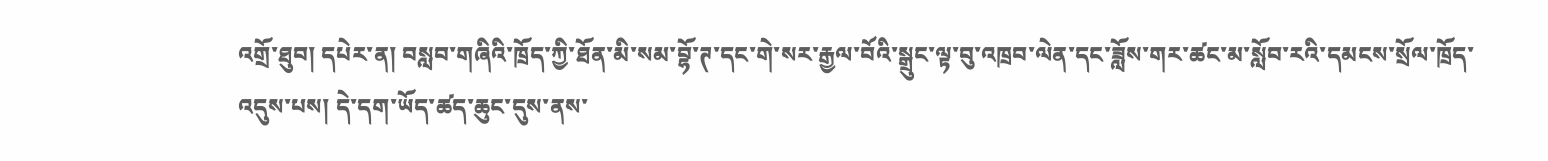འགྲོ་ཐུབ། དཔེར་ན། བསླབ་གཞིའི་ཁྲོད་ཀྱི་ཐོན་མི་སམ་བྷོ་ཊ་དང་གེ་སར་རྒྱལ་བོའི་སྒྲུང་ལྟ་བུ་འཁྲབ་ལེན་དང་ཟློས་གར་ཚང་མ་སློབ་རའི་དམངས་སྲོལ་ཁྲོད་འདུས་པས། དེ་དག་ཡོད་ཚད་ཆུང་དུས་ནས་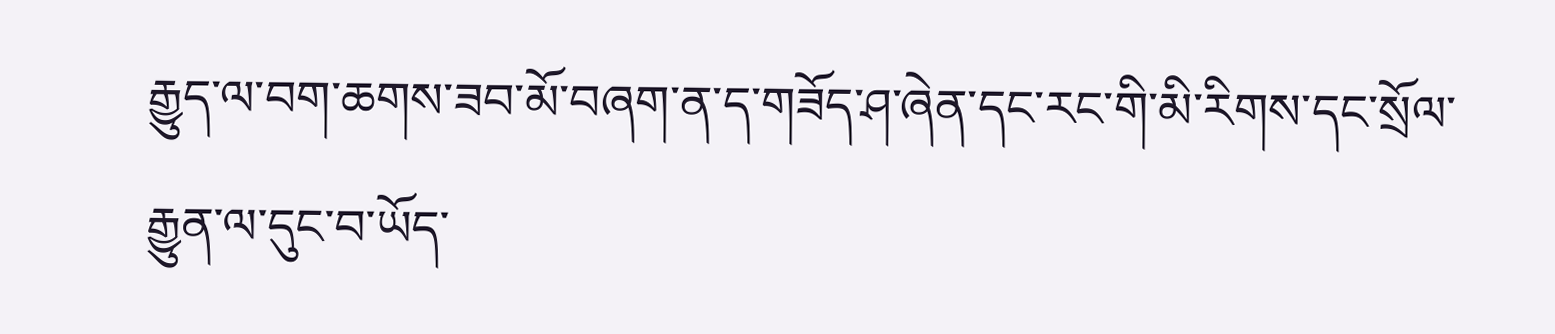རྒྱུད་ལ་བག་ཆགས་ཟབ་མོ་བཞག་ན་ད་གཟོད་ཤ་ཞེན་དང་རང་གི་མི་རིགས་དང་སྲོལ་རྒྱུན་ལ་དུང་བ་ཡོད་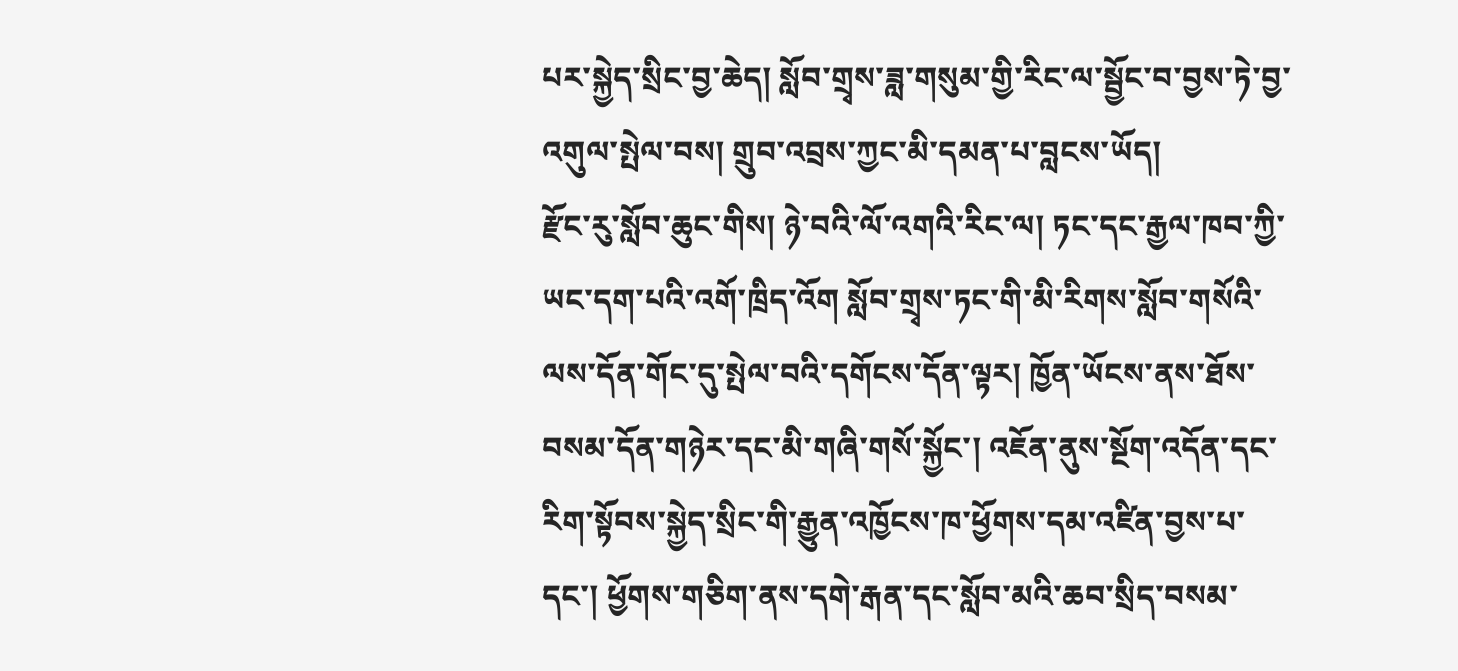པར་སྐྱེད་སྲིང་བྱ་ཆེད། སློབ་གྲྭས་ཟླ་གསུམ་གྱི་རིང་ལ་སྦྱོང་བ་བྱས་ཏེ་བྱ་འགུལ་སྤེལ་བས། གྲུབ་འབྲས་ཀྱང་མི་དམན་པ་བླངས་ཡོད།
རྫོང་རུ་སློབ་ཆུང་གིས། ཉེ་བའི་ལོ་འགའི་རིང་ལ། ཏང་དང་རྒྱལ་ཁབ་ཀྱི་ཡང་དག་པའི་འགོ་ཁྲིད་འོག སློབ་གྲྭས་ཏང་གི་མི་རིགས་སློབ་གསོའི་ལས་དོན་གོང་དུ་སྤེལ་བའི་དགོངས་དོན་ལྟར། ཁྱོན་ཡོངས་ནས་ཐོས་བསམ་དོན་གཉེར་དང་མི་གཞི་གསོ་སྐྱོང་། འཇོན་ནུས་སྔོག་འདོན་དང་རིག་སྟོབས་སྐྱེད་སྲིང་གི་རྒྱུན་འཁྱོངས་ཁ་ཕྱོགས་དམ་འཛིན་བྱས་པ་དང་། ཕྱོགས་གཅིག་ནས་དགེ་རྒན་དང་སློབ་མའི་ཆབ་སྲིད་བསམ་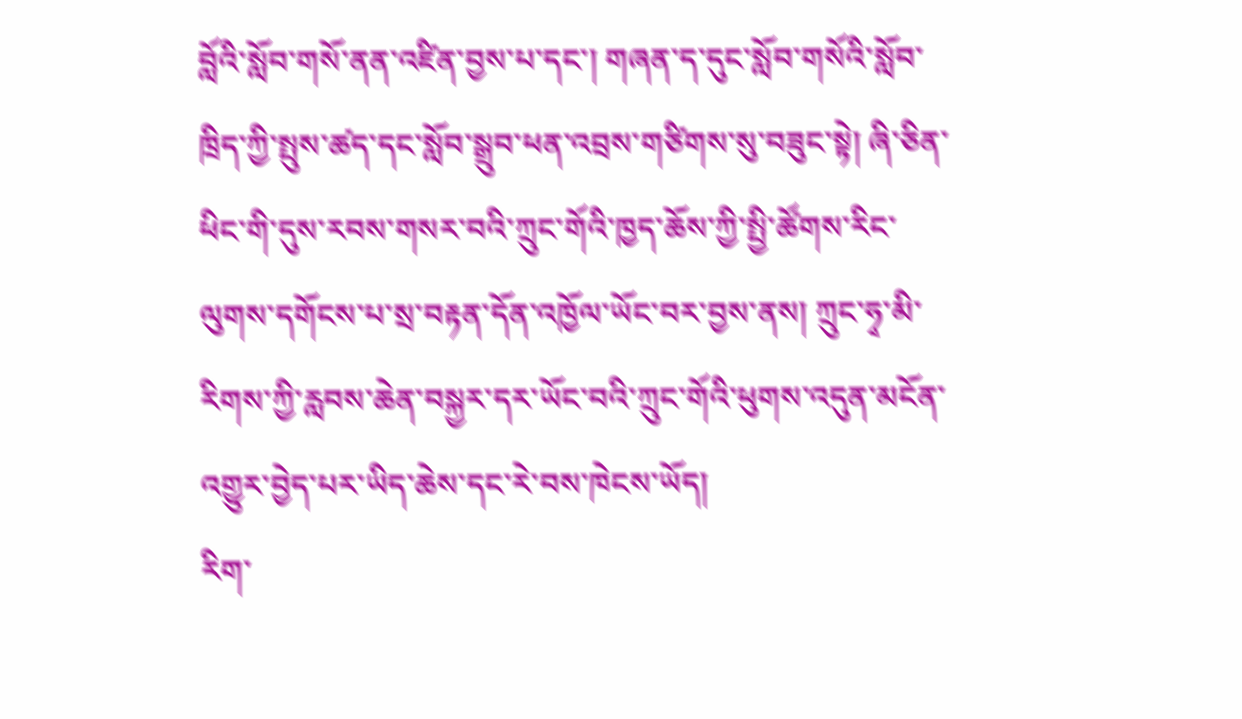བློའི་སློབ་གསོ་ནན་འཛིན་བྱས་པ་དང་། གཞན་ད་དུང་སློབ་གསོའི་སློབ་ཁྲིད་ཀྱི་སྤུས་ཚད་དང་སློབ་སྒྲུབ་ཕན་འབྲས་གཙིགས་སུ་བཟུང་སྟེ། ཞི་ཅིན་ཕིང་གི་དུས་རབས་གསར་བའི་ཀྲུང་གོའི་ཁྱད་ཆོས་ཀྱི་སྤྱི་ཚོགས་རིང་ལུགས་དགོངས་པ་སྲ་བརྟན་དོན་འཁྱོལ་ཡོང་བར་བྱས་ནས། ཀྲུང་ཧྭ་མི་རིགས་ཀྱི་རླབས་ཆེན་བསྐྱར་དར་ཡོང་བའི་ཀྲུང་གོའི་ཕུགས་འདུན་མངོན་འགྱུར་བྱེད་པར་ཡིད་ཆེས་དང་རེ་བས་ཁེངས་ཡོད།
རིག་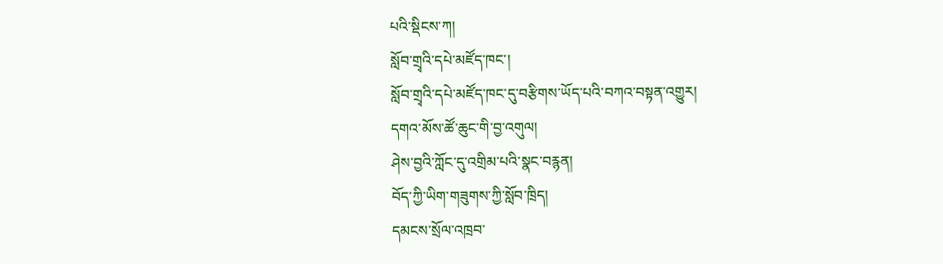པའི་སྡིངས་ཀ།
སློབ་གྲྭའི་དཔེ་མཛོད་ཁང་།
སློབ་གྲྭའི་དཔེ་མཛོད་ཁང་དུ་བརྩིགས་ཡོད་པའི་བཀའ་བསྟན་འགྱུར།
དགའ་མོས་ཚོ་ཆུང་གི་བྱ་འགུལ།
ཤེས་བྱའི་ཀློང་དུ་འགྲིམ་པའི་སྣང་བརྙན།
བོད་ཀྱི་ཡིག་གཟུགས་ཀྱི་སློབ་ཁྲིད།
དམངས་སྲོལ་འཁྲབ་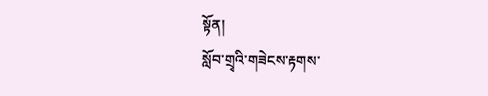སྟོན།
སློབ་གྲྭའི་གཟེངས་རྟགས་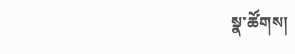སྣ་ཚོགས།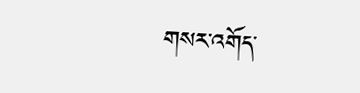གསར་འགོད་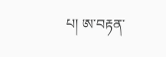པ། ཨ་བརྟན་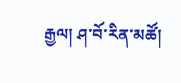རྒྱལ། ཤ་བོ་རིན་མཚོ།